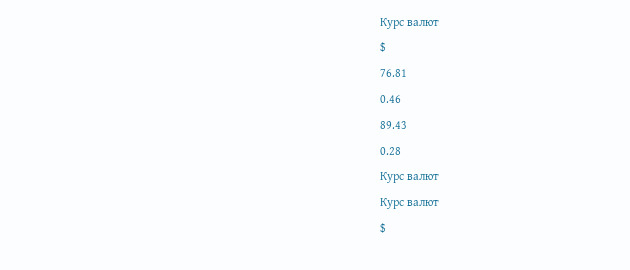Курс валют
$
76.81
0.46
89.43
0.28
Курс валют
Курс валют
$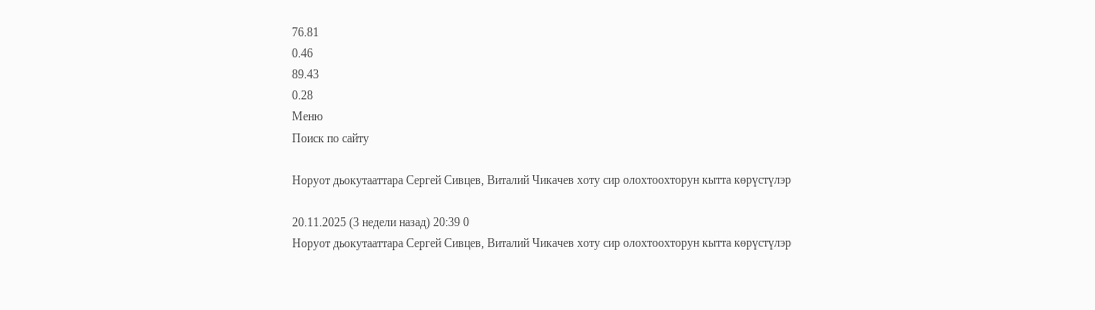76.81
0.46
89.43
0.28
Меню
Поиск по сайту

Норуот дьокутааттара Сергей Сивцев, Виталий Чикачев хоту сир олохтоохторун кытта көрүстүлэр

20.11.2025 (3 недели назад) 20:39 0
Норуот дьокутааттара Сергей Сивцев, Виталий Чикачев хоту сир олохтоохторун кытта көрүстүлэр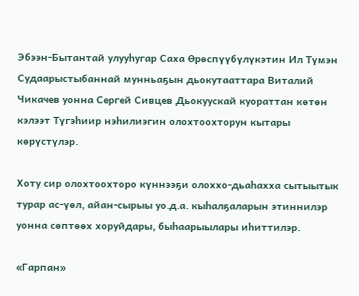Эбээн-Бытантай улууһугар Саха Өрөспүүбүлүкэтин Ил Түмэн Судаарыстыбаннай мунньаҕын дьокутааттара Виталий Чикачев уонна Сергей Сивцев Дьокуускай куораттан көтөн кэлээт Түгэһиир нэһилиэгин олохтоохторун кытары көрүстүлэр.

Хоту сир олохтоохторо күннээҕи олоххо-дьаһахха сытыытык турар ас-үөл, айан-сырыы уо.д.а. кыһалҕаларын этиннилэр уонна сөптөөх хоруйдары, быһаарыылары иһиттилэр.

«Гарпан»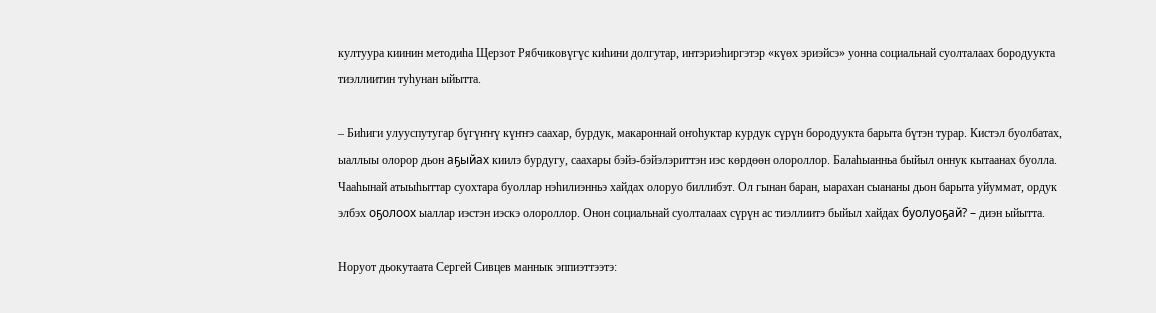култуура киинин методиһа Щерзот Рябчиковүгүс киһини долгутар, интэриэһиргэтэр «күөх эриэйсэ» уонна социальнай суолталаах бородуукта тиэллиитин туһунан ыйытта.

– Биһиги улууспутугар бүгүҥҥү күҥҥэ саахар, бурдук, макароннай оҥоһуктар курдук сүрүн бородуукта барыта бүтэн турар. Кистэл буолбатах, ыаллыы олорор дьон аҕыйах киилэ бурдугу, саахары бэйэ-бэйэлэриттэн иэс көрдөөн олороллор. Балаһыанньа быйыл оннук кытаанах буолла. Чааһынай атыыһыттар суохтара буоллар нэһилиэнньэ хайдах олоруо биллибэт. Ол гынан баран, ыарахан сыананы дьон барыта уйуммат, ордук элбэх оҕолоох ыаллар иэстэн иэскэ олороллор. Онон социальнай суолталаах сүрүн ас тиэллиитэ быйыл хайдах буолуоҕай? – диэн ыйытта.

Норуот дьокутаата Сергей Сивцев маннык эппиэттээтэ: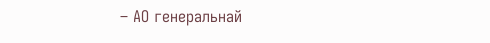– АО генеральнай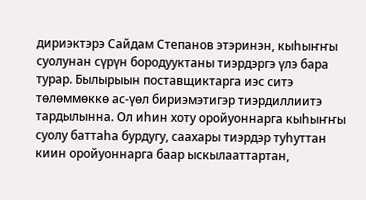дириэктэрэ Сайдам Степанов этэринэн, кыһыҥҥы суолунан сүрүн бородууктаны тиэрдэргэ үлэ бара турар. Былырыын поставщиктарга иэс ситэ төлөммөккө ас-үөл бириэмэтигэр тиэрдиллиитэ тардылынна. Ол иһин хоту оройуоннарга кыһыҥҥы суолу баттаһа бурдугу, саахары тиэрдэр туһуттан киин оройуоннарга баар ыскылааттартан,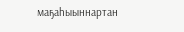маҕаһыыннартан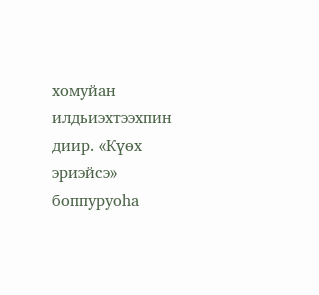хомуйан илдьиэхтээхпин диир. «Күөх эриэйсэ» боппуруоһа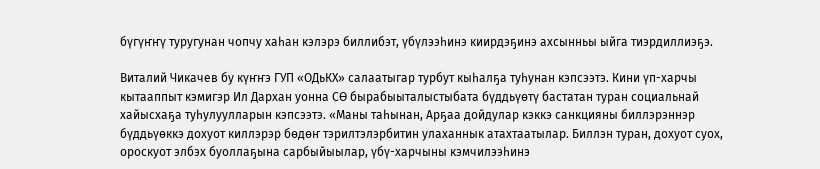бүгүҥҥү туругунан чопчу хаһан кэлэрэ биллибэт, үбүлээһинэ киирдэҕинэ ахсынньы ыйга тиэрдиллиэҕэ.

Виталий Чикачев бу күҥҥэ ГУП «ОДьКХ» салаатыгар турбут кыһалҕа туһунан кэпсээтэ. Кини үп-харчы кытааппыт кэмигэр Ил Дархан уонна СӨ бырабыыталыстыбата бүддьүөтү бастатан туран социальнай хайысхаҕа туһулуулларын кэпсээтэ. «Маны таһынан, Арҕаа дойдулар кэккэ санкцияны биллэрэннэр бүддьүөккэ дохуот киллэрэр бөдөҥ тэрилтэлэрбитин улаханнык атахтаатылар. Биллэн туран, дохуот суох, ороскуот элбэх буоллаҕына сарбыйыылар, үбү-харчыны кэмчилээһинэ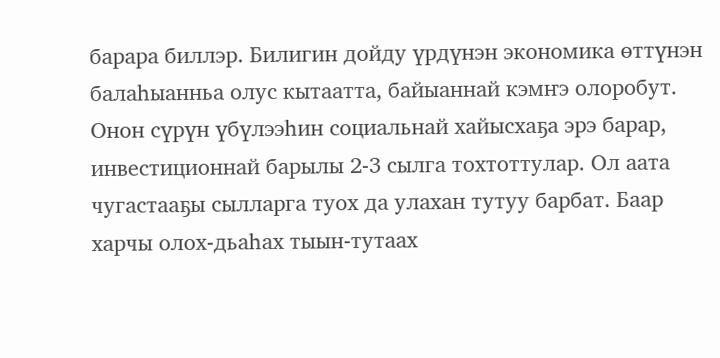барара биллэр. Билигин дойду үрдүнэн экономика өттүнэн балаһыанньа олус кытаатта, байыаннай кэмҥэ олоробут. Онон сүрүн үбүлээһин социальнай хайысхаҕа эрэ барар, инвестиционнай барылы 2-3 сылга тохтоттулар. Ол аата чугастааҕы сылларга туох да улахан тутуу барбат. Баар харчы олох-дьаһах тыын-тутаах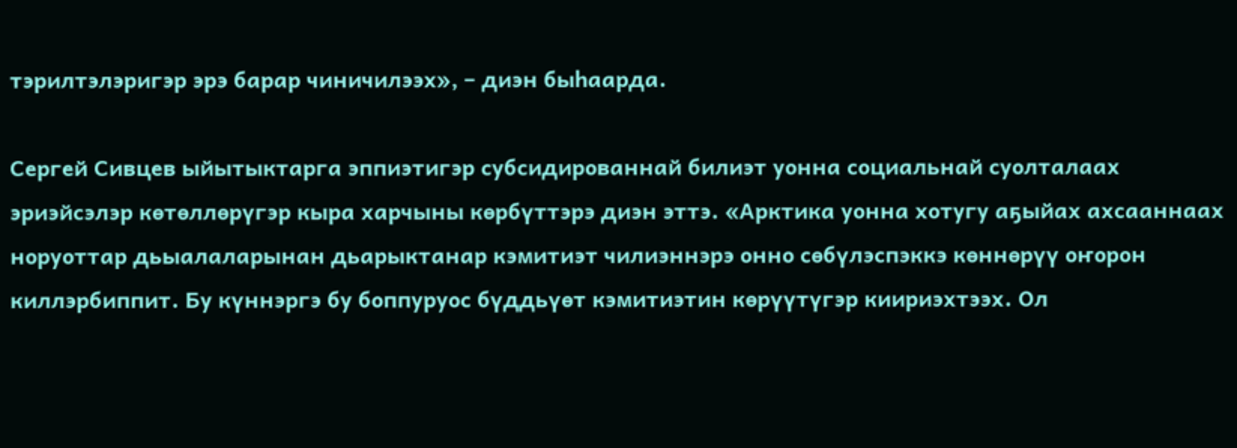тэрилтэлэригэр эрэ барар чиничилээх», – диэн быһаарда.

Сергей Сивцев ыйытыктарга эппиэтигэр субсидированнай билиэт уонна социальнай суолталаах эриэйсэлэр көтөллөрүгэр кыра харчыны көрбүттэрэ диэн эттэ. «Арктика уонна хотугу аҕыйах ахсааннаах норуоттар дьыалаларынан дьарыктанар кэмитиэт чилиэннэрэ онно сөбүлэспэккэ көннөрүү оҥорон киллэрбиппит. Бу күннэргэ бу боппуруос бүддьүөт кэмитиэтин көрүүтүгэр киириэхтээх. Ол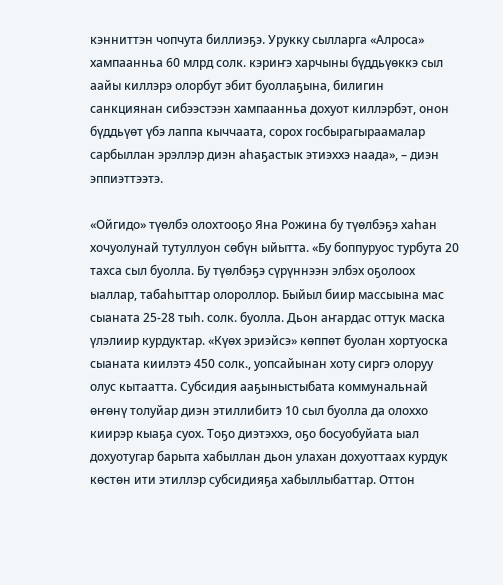кэнниттэн чопчута биллиэҕэ. Урукку сылларга «Алроса» хампаанньа 60 млрд солк. кэриҥэ харчыны бүддьүөккэ сыл аайы киллэрэ олорбут эбит буоллаҕына, билигин санкциянан сибээстээн хампаанньа дохуот киллэрбэт, онон бүддьүөт үбэ лаппа кыччаата, сорох госбырагыраамалар сарбыллан эрэллэр диэн аһаҕастык этиэххэ наада», – диэн эппиэттээтэ.

«Ойгидо» түөлбэ олохтооҕо Яна Рожина бу түөлбэҕэ хаһан хочуолунай тутуллуон сөбүн ыйытта. «Бу боппуруос турбута 20 тахса сыл буолла. Бу түөлбэҕэ сүрүннээн элбэх оҕолоох ыаллар, табаһыттар олороллор. Быйыл биир массыына мас сыаната 25-28 тыһ. солк. буолла. Дьон аҥардас оттук маска үлэлиир курдуктар. «Күөх эриэйсэ» көппөт буолан хортуоска сыаната киилэтэ 450 солк., уопсайынан хоту сиргэ олоруу олус кытаатта. Субсидия ааҕыныстыбата коммунальнай өҥөнү толуйар диэн этиллибитэ 10 сыл буолла да олоххо киирэр кыаҕа суох. Тоҕо диэтэххэ, оҕо босуобуйата ыал дохуотугар барыта хабыллан дьон улахан дохуоттаах курдук көстөн ити этиллэр субсидияҕа хабыллыбаттар. Оттон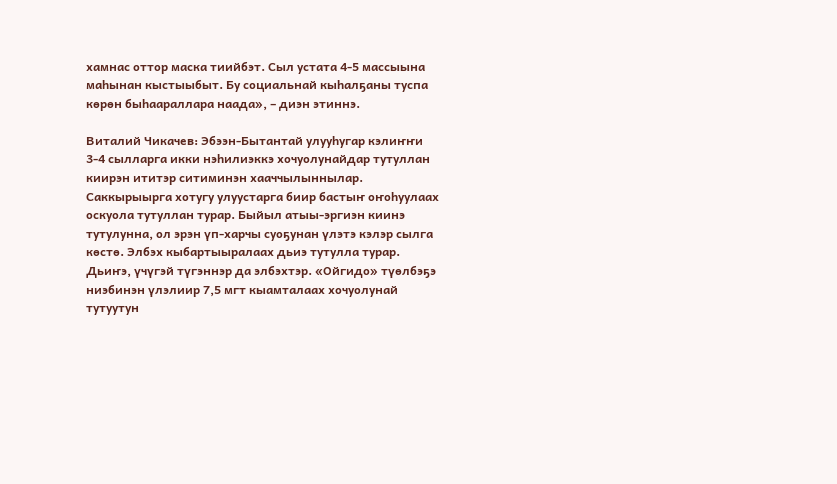хамнас оттор маска тиийбэт. Сыл устата 4-5 массыына маһынан кыстыыбыт. Бу социальнай кыһалҕаны туспа көрөн быһаараллара наада», – диэн этиннэ.

Виталий Чикачев: Эбээн-Бытантай улууһугар кэлиҥҥи 3-4 сылларга икки нэһилиэккэ хочуолунайдар тутуллан киирэн ититэр ситиминэн хааччылыннылар. Саккырыырга хотугу улуустарга биир бастыҥ оҥоһуулаах оскуола тутуллан турар. Быйыл атыы-эргиэн киинэ тутулунна, ол эрэн үп-харчы суоҕунан үлэтэ кэлэр сылга көстө. Элбэх кыбартыыралаах дьиэ тутулла турар. Дьиҥэ, үчүгэй түгэннэр да элбэхтэр. «Ойгидо» түөлбэҕэ ниэбинэн үлэлиир 7,5 мгт кыамталаах хочуолунай тутуутун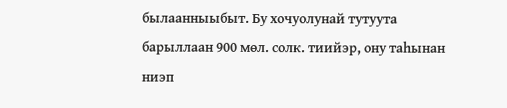былаанныыбыт. Бу хочуолунай тутуута барыллаан 900 мөл. солк. тиийэр, ону таһынан ниэп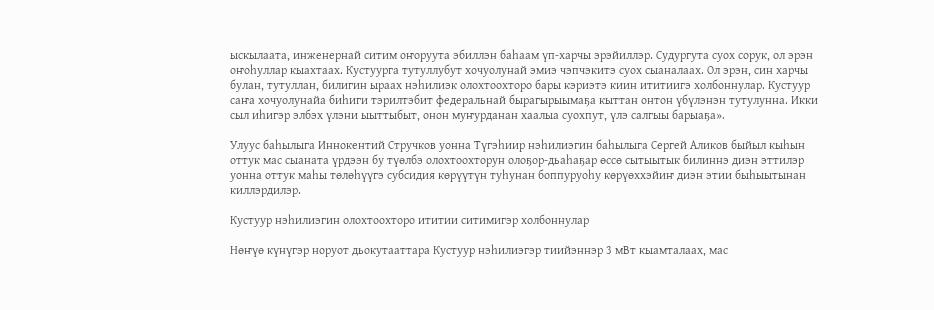ыскылаата, инженернай ситим оҥоруута эбиллэн баһаам үп-харчы эрэйиллэр. Судургута суох сорук, ол эрэн оҥоһуллар кыахтаах. Кустуурга тутуллубут хочуолунай эмиэ чэпчэкитэ суох сыаналаах. Ол эрэн, син харчы булан, тутуллан, билигин ыраах нэһилиэк олохтоохторо бары кэриэтэ киин ититиигэ холбоннулар. Кустуур саҥа хочуолунайа биһиги тэрилтэбит федеральнай бырагырыымаҕа кыттан онтон үбүлэнэн тутулунна. Икки сыл иһигэр элбэх үлэни ыыттыбыт, онон муҥурданан хаалыа суохпут, үлэ салгыы барыаҕа».

Улуус баһылыга Иннокентий Стручков уонна Түгэһиир нэһилиэгин баһылыга Сергей Аликов быйыл кыһын оттук мас сыаната үрдээн бу түөлбэ олохтоохторун олоҕор-дьаһаҕар өссө сытыытык билиннэ диэн эттилэр уонна оттук маһы төлөһүүгэ субсидия көрүүтүн туһунан боппуруоһу көрүөххэйиҥ диэн этии быһыытынан киллэрдилэр.

Кустуур нэһилиэгин олохтоохторо ититии ситимигэр холбоннулар

Нөҥүө күнүгэр норуот дьокутааттара Кустуур нэһилиэгэр тиийэннэр 3 мВт кыамталаах, мас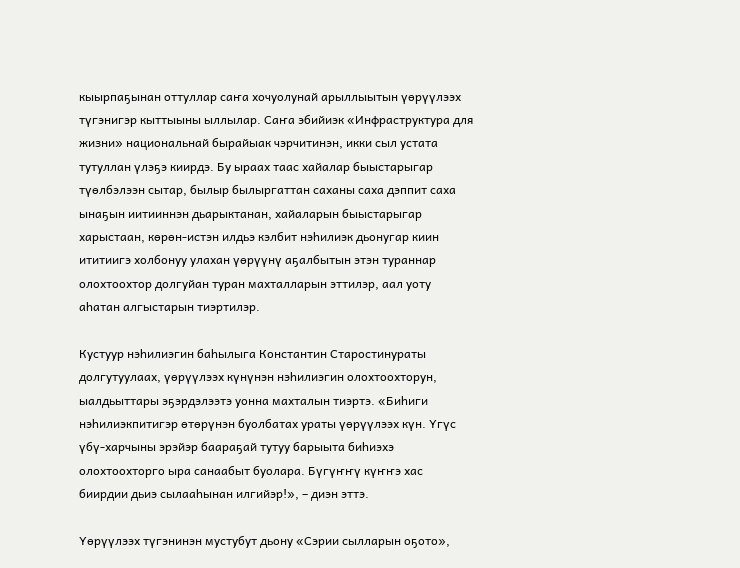кыырпаҕынан оттуллар саҥа хочуолунай арыллыытын үөрүүлээх түгэнигэр кыттыыны ыллылар. Саҥа эбийиэк «Инфраструктура для жизни» национальнай бырайыак чэрчитинэн, икки сыл устата тутуллан үлэҕэ киирдэ. Бу ыраах таас хайалар быыстарыгар түөлбэлээн сытар, былыр былыргаттан саханы саха дэппит саха ынаҕын иитииннэн дьарыктанан, хайаларын быыстарыгар харыстаан, көрөн-истэн илдьэ кэлбит нэһилиэк дьонугар киин ититиигэ холбонуу улахан үөрүүнү аҕалбытын этэн тураннар олохтоохтор долгуйан туран махталларын эттилэр, аал уоту аһатан алгыстарын тиэртилэр.

Кустуур нэһилиэгин баһылыга Константин Старостинураты долгутуулаах, үөрүүлээх күнүнэн нэһилиэгин олохтоохторун, ыалдьыттары эҕэрдэлээтэ уонна махталын тиэртэ. «Биһиги нэһилиэкпитигэр өтөрүнэн буолбатах ураты үөрүүлээх күн. Үгүс үбү-харчыны эрэйэр баараҕай тутуу барыыта биһиэхэ олохтоохторго ыра санаабыт буолара. Бүгүҥҥү күҥҥэ хас биирдии дьиэ сылааһынан илгийэр!», – диэн эттэ.

Үөрүүлээх түгэнинэн мустубут дьону «Сэрии сылларын оҕото»,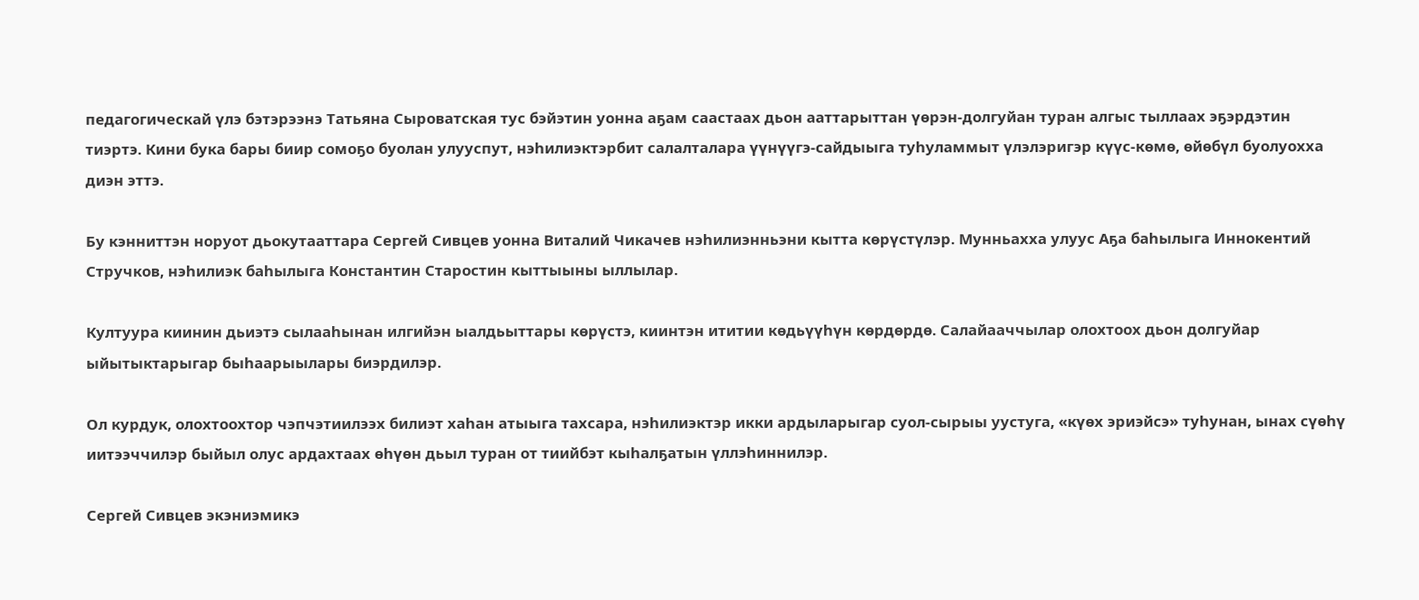педагогическай үлэ бэтэрээнэ Татьяна Сыроватская тус бэйэтин уонна аҕам саастаах дьон ааттарыттан үөрэн-долгуйан туран алгыс тыллаах эҕэрдэтин тиэртэ. Кини бука бары биир сомоҕо буолан улууспут, нэһилиэктэрбит салалталара үүнүүгэ-сайдыыга туһуламмыт үлэлэригэр күүс-көмө, өйөбүл буолуохха диэн эттэ.

Бу кэнниттэн норуот дьокутааттара Сергей Сивцев уонна Виталий Чикачев нэһилиэнньэни кытта көрүстүлэр. Мунньахха улуус Аҕа баһылыга Иннокентий Стручков, нэһилиэк баһылыга Константин Старостин кыттыыны ыллылар.

Култуура киинин дьиэтэ сылааһынан илгийэн ыалдьыттары көрүстэ, киинтэн ититии көдьүүһүн көрдөрдө. Салайааччылар олохтоох дьон долгуйар ыйытыктарыгар быһаарыылары биэрдилэр.

Ол курдук, олохтоохтор чэпчэтиилээх билиэт хаһан атыыга тахсара, нэһилиэктэр икки ардыларыгар суол-сырыы уустуга, «күөх эриэйсэ» туһунан, ынах сүөһү иитээччилэр быйыл олус ардахтаах өһүөн дьыл туран от тиийбэт кыһалҕатын үллэһиннилэр.

Сергей Сивцев экэниэмикэ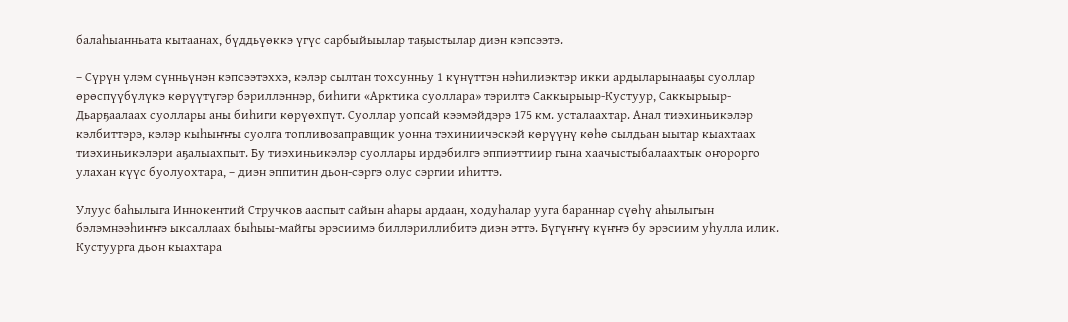балаһыанньата кытаанах, бүддьүөккэ үгүс сарбыйыылар таҕыстылар диэн кэпсээтэ.

– Сүрүн үлэм сүнньүнэн кэпсээтэххэ, кэлэр сылтан тохсунньу 1 күнүттэн нэһилиэктэр икки ардыларынааҕы суоллар өрөспүүбүлүкэ көрүүтүгэр бэриллэннэр, биһиги «Арктика суоллара» тэрилтэ Саккырыыр-Кустуур, Саккырыыр-Дьарҕаалаах суоллары аны биһиги көрүөхпүт. Суоллар уопсай кээмэйдэрэ 175 км. усталаахтар. Анал тиэхиньикэлэр кэлбиттэрэ, кэлэр кыһыҥҥы суолга топливозаправщик уонна тэхиниичэскэй көрүүнү көһө сылдьан ыытар кыахтаах тиэхиньикэлэри аҕалыахпыт. Бу тиэхиньикэлэр суоллары ирдэбилгэ эппиэттиир гына хаачыстыбалаахтык оҥорорго улахан күүс буолуохтара, – диэн эппитин дьон-сэргэ олус сэргии иһиттэ.

Улуус баһылыга Иннокентий Стручков ааспыт сайын аһары ардаан, ходуһалар ууга бараннар сүөһү аһылыгын бэлэмнээһиҥҥэ ыксаллаах быһыы-майгы эрэсиимэ биллэриллибитэ диэн эттэ. Бүгүҥҥү күҥҥэ бу эрэсиим уһулла илик. Кустуурга дьон кыахтара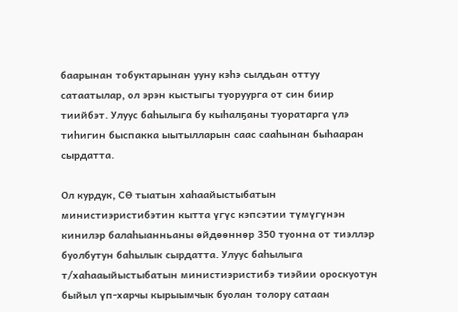баарынан тобуктарынан ууну кэһэ сылдьан оттуу сатаатылар, ол эрэн кыстыгы туоруурга от син биир тиийбэт. Улуус баһылыга бу кыһалҕаны туоратарга үлэ тиһигин быспакка ыытылларын саас сааһынан быһааран сырдатта.

Ол курдук, СӨ тыатын хаһаайыстыбатын министиэристибэтин кытта үгүс кэпсэтии түмүгүнэн кинилэр балаһыанньаны өйдөөннөр 350 туонна от тиэллэр буолбутун баһылык сырдатта. Улуус баһылыга т/хаһааыйыстыбатын министиэристибэ тиэйии ороскуотун быйыл үп-харчы кырыымчык буолан толору сатаан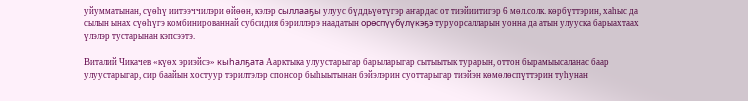уйумматынан, сүөһү иитээччилэри өйөөн, кэлэр сыллааҕы улуус бүддьүөтүгэр аҥардас от тиэйиитигэр 6 мөл.солк. көрбүттэрин, хаһыс да сылын ынах сүөһүгэ комбинированнай субсидия бэриллэрэ наадатын орөспүүбүлүкэҕэ туруорсалларын уонна да атын улууска барыахтаах үлэлэр тустарынан кэпсээтэ.

Виталий Чикачев «күөх эриэйсэ» кыһалҕата Аарктыка улуустарыгар барыларыгар сытыытык турарын, оттон бырамыысаланас баар улуустарыгар, сир баайын хостуур тэрилтэлэр спонсор быһыытынан бэйэлэрин суоттарыгар тиэйэн көмөлөспүттэрин туһунан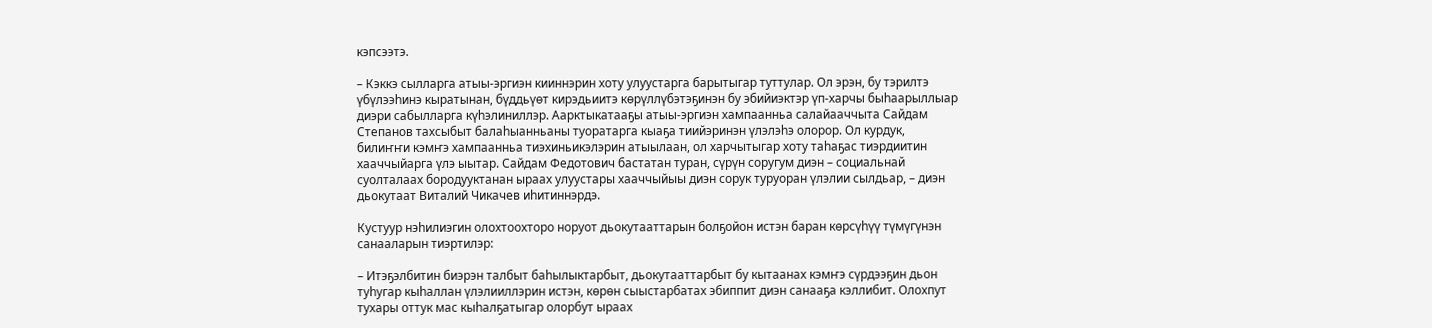кэпсээтэ.

– Кэккэ сылларга атыы-эргиэн кииннэрин хоту улуустарга барытыгар туттулар. Ол эрэн, бу тэрилтэ үбүлээһинэ кыратынан, бүддьүөт кирэдьиитэ көрүллүбэтэҕинэн бу эбийиэктэр үп-харчы быһаарыллыар диэри сабылларга күһэлиниллэр. Аарктыкатааҕы атыы-эргиэн хампаанньа салайааччыта Сайдам Степанов тахсыбыт балаһыанньаны туоратарга кыаҕа тиийэринэн үлэлэһэ олорор. Ол курдук, билиҥҥи кэмҥэ хампаанньа тиэхиньикэлэрин атыылаан, ол харчытыгар хоту таһаҕас тиэрдиитин хааччыйарга үлэ ыытар. Сайдам Федотович бастатан туран, сүрүн соругум диэн – социальнай суолталаах бородууктанан ыраах улуустары хааччыйыы диэн сорук туруоран үлэлии сылдьар, – диэн дьокутаат Виталий Чикачев иһитиннэрдэ.

Кустуур нэһилиэгин олохтоохторо норуот дьокутааттарын болҕойон истэн баран көрсүһүү түмүгүнэн санааларын тиэртилэр:

– Итэҕэлбитин биэрэн талбыт баһылыктарбыт, дьокутааттарбыт бу кытаанах кэмҥэ сүрдээҕин дьон туһугар кыһаллан үлэлииллэрин истэн, көрөн сыыстарбатах эбиппит диэн санааҕа кэллибит. Олохпут тухары оттук мас кыһалҕатыгар олорбут ыраах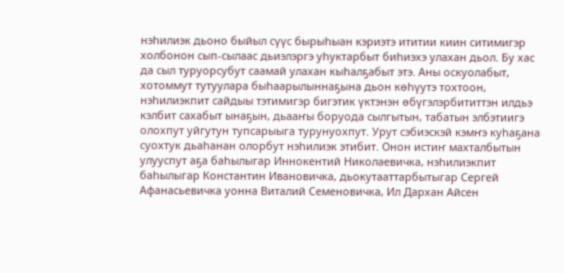нэһилиэк дьоно быйыл сүүс бырыһыан кэриэтэ ититии киин ситимигэр холбонон сып-сылаас дьиэлэргэ уһуктарбыт биһиэхэ улахан дьол. Бу хас да сыл туруорсубут саамай улахан кыһалҕабыт этэ. Аны оскуолабыт, хотоммут тутуулара быһаарылыннаҕына дьон көһүутэ тохтоон, нэһилиэкпит сайдыы тэтимигэр бигэтик үктэнэн өбүгэлэрбититтэн илдьэ кэлбит сахабыт ынаҕын, дьааҥы боруода сылгытын, табатын элбэтиигэ олохпут уйгутун тупсарыыга турунуохпут. Урут сэбиэскэй кэмҥэ куһаҕана суохтук дьаһанан олорбут нэһилиэк этибит. Онон истиҥ махталбытын улууспут аҕа баһылыгар Иннокентий Николаевичка, нэһилиэкпит баһылыгар Константин Ивановичка, дьокутааттарбытыгар Сергей Афанасьевичка уонна Виталий Семеновичка, Ил Дархан Айсен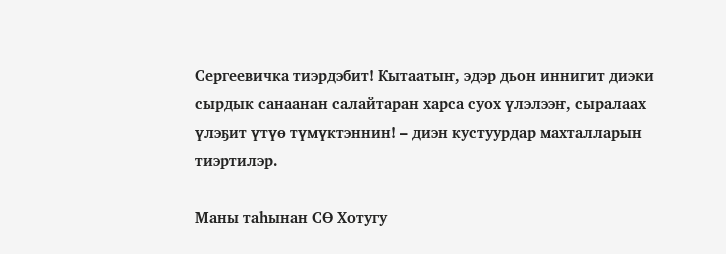Сергеевичка тиэрдэбит! Кытаатыҥ, эдэр дьон иннигит диэки сырдык санаанан салайтаран харса суох үлэлээҥ, сыралаах үлэҕит үтүө түмүктэннин! – диэн кустуурдар махталларын тиэртилэр.

Маны таһынан СӨ Хотугу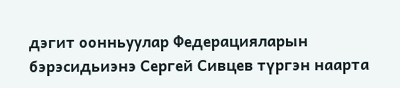дэгит оонньуулар Федерацияларын бэрэсидьиэнэ Сергей Сивцев түргэн наарта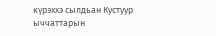күрэххэ сылдьан Кустуур ыччаттарын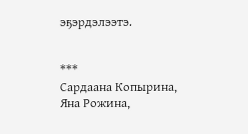эҕэрдэлээтэ.


***
Сардаана Копырина,
Яна Рожина,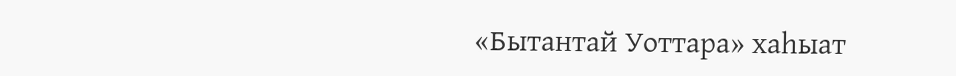«Бытантай Уоттара» хаһыат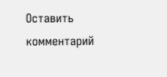Оставить комментарий